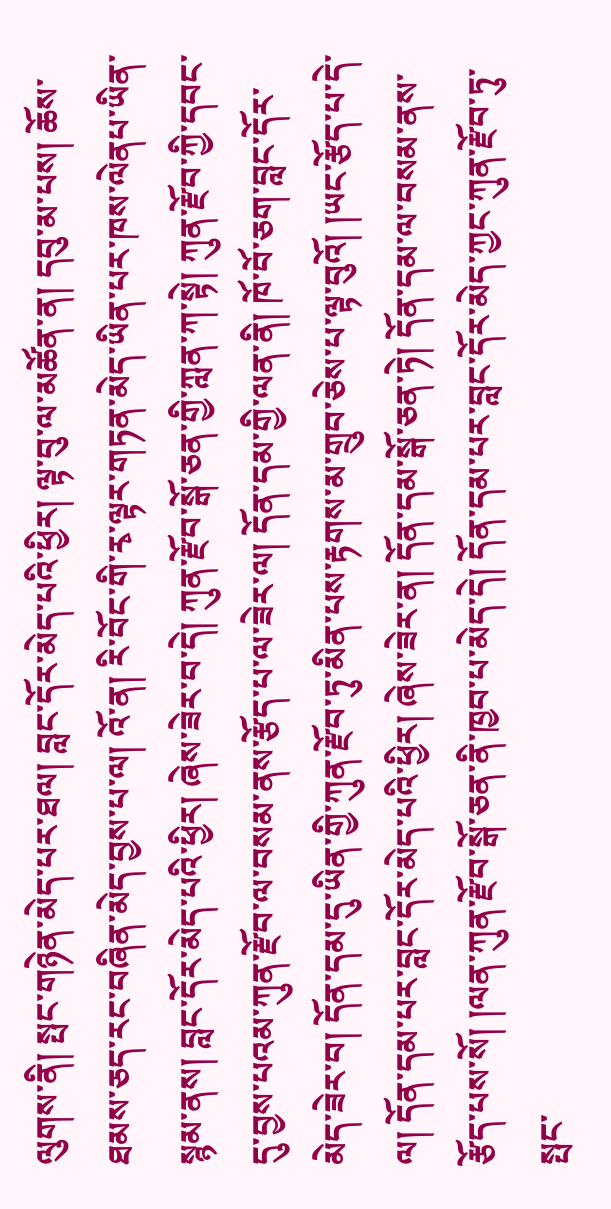ལུགས་ནི། སྤང་གཉེན་མེད་པར་ཐལ། བླང་དོར་མེད་པའི་ཕྱིར། ལྟ་བུ་ལ་མཚོན་ན། དབུ་མ་པས། ཆོས་ཐམས་ཅད་རང་བཞིན་མེད་བྱས་པ་ལ། འོ་ན། རི་བོང་གི་རྭ་ལྟར་གཏན་མེད་ཡིན་པར་ཁས་ལེནཔ་ཡིན་སྙམ་ནས། བླང་དོར་མེད་པའི་ཕྱིར། ཞེས་ཟེར་བ་དེ། ཀུན་རྫོབ་སྒོ་ཅན་གྱི་ཀླན་ཀ་སྟེ། ཀུན་རྫོབ་ཀྱི་དབང་དུ་བྱས་པའམ་ཀུན་རྫོབ་ལ་བསམ་ནས་རྩོད་པ་ལ་ཟེར་ལ། དོན་དམ་གྱི་ལན་ནི། ཁོ་བོ་ཅག་བླང་དོར་མེད་ཟེར་བ། དོན་དམ་དུ་ཡིན་གྱི་ཀུན་རྫོབ་ཏུ་མིན་པས་རྟགས་མ་གྲུབ་ཅེས་པ་ལྟ་བུའོ། །ཡང་རྩོད་པ་དེ་ལ། དོན་དམ་པར་བླང་དོར་མེད་པའི་ཕྱིར། ཞེས་ཟེར་ན། དོན་དམ་སྒོ་ཅན་ཏེ། དོན་དམ་ལ་བསམ་ནས་རྩོད་པས་སོ། །ལན་ཀུན་རྫོབ་སྒོ་ཅན་ནི་ཁྱབ་པ་མེད་དེ། དོན་དམ་པར་བླང་དོར་མེད་ཀྱང་ཀུན་རྫོབ་ཏུ་སྤང་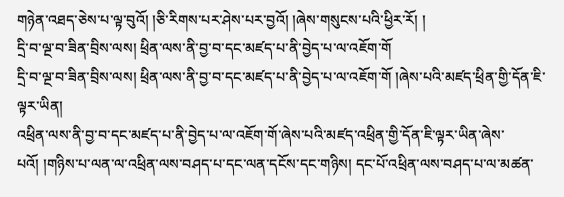གཉེན་འཐད་ཅེས་པ་ལྟ་བུའོ། །ཅི་རིགས་པར་ཤེས་པར་བྱའོ། །ཞེས་གསུངས་པའི་ཕྱིར་རོ། །
དྲི་བ་ལྔ་བ་ཟིན་བྲིས་ལས། ཕྲིན་ལས་ནི་བྱ་བ་དང་མཛད་པ་ནི་བྱེད་པ་ལ་འཇོག་གོ
དྲི་བ་ལྔ་བ་ཟིན་བྲིས་ལས། ཕྲིན་ལས་ནི་བྱ་བ་དང་མཛད་པ་ནི་བྱེད་པ་ལ་འཇོག་གོ །ཞེས་པའི་མཛད་ཕྲིན་གྱི་དོན་ཇི་ལྟར་ཡིན།
འཕྲིན་ལས་ནི་བྱ་བ་དང་མཛད་པ་ནི་བྱེད་པ་ལ་འཇོག་གོ་ཞེས་པའི་མཛད་འཕྲིན་གྱི་དོན་ཇི་ལྟར་ཡིན་ཞེས་པའོ། །གཉིས་པ་ལན་ལ་འཕྲིན་ལས་བཤད་པ་དང་ལན་དངོས་དང་གཉིས། དང་པོ་འཕྲིན་ལས་བཤད་པ་ལ་མཚན་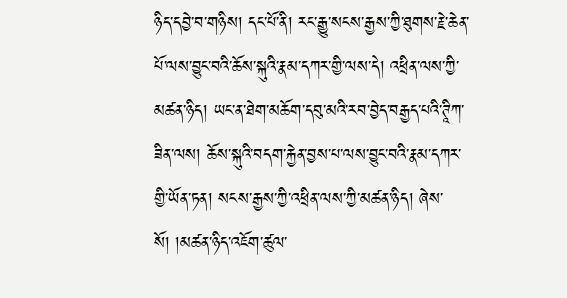ཉིད་དབྱེ་བ་གཉིས། དང་པོ་ནི། རང་རྒྱུ་སངས་རྒྱས་ཀྱི་ཐུགས་རྗེ་ཆེན་པོ་ལས་བྱུང་བའི་ཆོས་སྐུའི་རྣམ་དཀར་གྱི་ལས་དེ། འཕྲིན་ལས་ཀྱི་མཚན་ཉིད། ཡང་ན་ཐེག་མཆོག་དབུ་མའི་རབ་བྱེད་བརྒྱད་པའི་ཊཱིཀ་ཟིན་ལས། ཆོས་སྐུའི་བདག་རྐྱེན་བྱས་པ་ལས་བྱུང་བའི་རྣམ་དཀར་གྱི་ཡོན་ཏན། སངས་རྒྱས་ཀྱི་འཕྲིན་ལས་ཀྱི་མཚན་ཉིད། ཞེས་སོ། །མཚན་ཉིད་འཇོག་ཚུལ་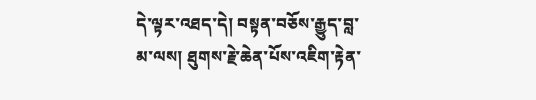དེ་ལྟར་འཐད་དེ། བསྟན་བཅོས་རྒྱུད་བླ་མ་ལས། ཐུགས་རྗེ་ཆེན་པོས་འཇིག་རྟེན་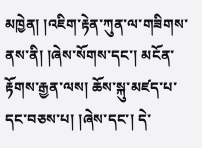མཁྱེན། །འཇིག་རྟེན་ཀུན་ལ་གཟིགས་ནས་ནི། །ཞེས་སོགས་དང་། མངོན་རྟོགས་རྒྱན་ལས། ཆོས་སྐུ་མཛད་པ་དང་བཅས་པ། །ཞེས་དང་། དེ་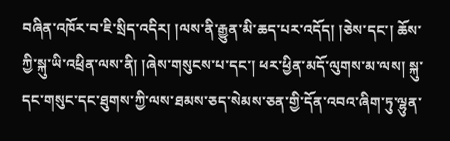བཞིན་འཁོར་བ་ཇི་སྲིད་འདིར། །ལས་ནི་རྒྱུན་མི་ཆད་པར་འདོད། །ཅེས་དང་། ཆོས་ཀྱི་སྐུ་ཡི་འཕྲིན་ལས་ནི། །ཞེས་གསུངས་པ་དང་། ཕར་ཕྱིན་མདོ་ལུགས་མ་ལས། སྐུ་དང་གསུང་དང་ཐུགས་ཀྱི་ལས་ཐམས་ཅད་སེམས་ཅན་གྱི་དོན་འབའ་ཞིག་ཏུ་ལྷུན་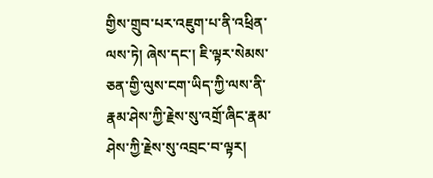གྱིས་གྲུབ་པར་འཇུག་པ་ནི་འཕྲིན་ལས་ཏེ། ཞེས་དང་། ཇི་ལྟར་སེམས་ཅན་གྱི་ལུས་ངག་ཡིད་ཀྱི་ལས་ནི་རྣམ་ཤེས་ཀྱི་རྗེས་སུ་འགྲོ་ཞིང་རྣམ་ཤེས་ཀྱི་རྗེས་སུ་འབྲང་བ་ལྟར།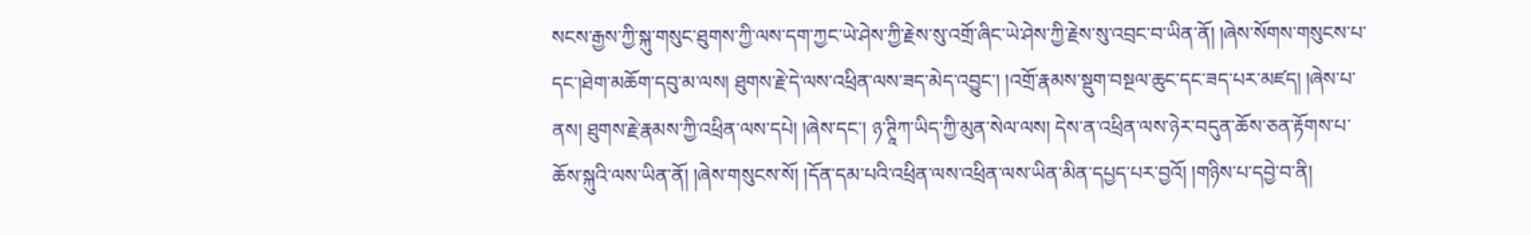སངས་རྒྱས་ཀྱི་སྐུ་གསུང་ཐུགས་ཀྱི་ལས་དག་ཀྱང་ཡེ་ཤེས་ཀྱི་རྗེས་སུ་འགྲོ་ཞིང་ཡེ་ཤེས་ཀྱི་རྗེས་སུ་འབྲང་བ་ཡིན་ནོ། །ཞེས་སོགས་གསུངས་པ་དང་།ཐེག་མཆོག་དབུ་མ་ལས། ཐུགས་རྗེ་དེ་ལས་འཕྲིན་ལས་ཟད་མེད་འབྱུང་། །འགྲོ་རྣམས་སྡུག་བསྔལ་ཆུང་དང་ཟད་པར་མཛད། །ཞེས་པ་ནས། ཐུགས་རྗེ་རྣམས་ཀྱི་འཕྲིན་ལས་དཔེ། །ཞེས་དང་། ཉ་ཊཱིཀ་ཡིད་ཀྱི་མུན་སེལ་ལས། དེས་ན་འཕྲིན་ལས་ཉེར་བདུན་ཆོས་ཅན་རྟོགས་པ་ཆོས་སྐུའི་ལས་ཡིན་ནོ། །ཞེས་གསུངས་སོ། །དོན་དམ་པའི་འཕྲིན་ལས་འཕྲིན་ལས་ཡིན་མིན་དཔྱད་པར་བྱའོ། །གཉིས་པ་དབྱེ་བ་ནི།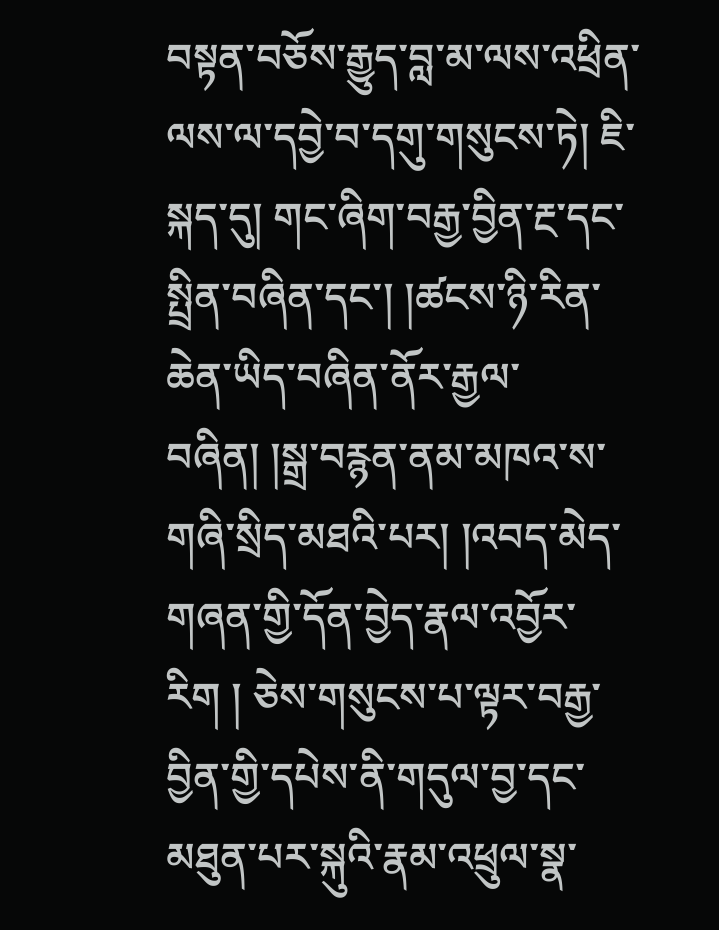བསྟན་བཅོས་རྒྱུད་བླ་མ་ལས་འཕྲིན་ལས་ལ་དབྱེ་བ་དགུ་གསུངས་ཏེ། ཇི་སྐད་དུ། གང་ཞིག་བརྒྱ་བྱིན་རྔ་དང་སྤྲིན་བཞིན་དང་། །ཚངས་ཉི་རིན་ཆེན་ཡིད་བཞིན་ནོར་རྒྱལ་བཞིན། །སྒྲ་བརྙན་ནམ་མཁའ་ས་གཞི་སྲིད་མཐའི་པར། །འབད་མེད་གཞན་གྱི་དོན་བྱེད་རྣལ་འབྱོར་རིག ། ཅེས་གསུངས་པ་ལྟར་བརྒྱ་བྱིན་གྱི་དཔེས་ནི་གདུལ་བྱ་དང་མཐུན་པར་སྐུའི་རྣམ་འཕྲུལ་སྣ་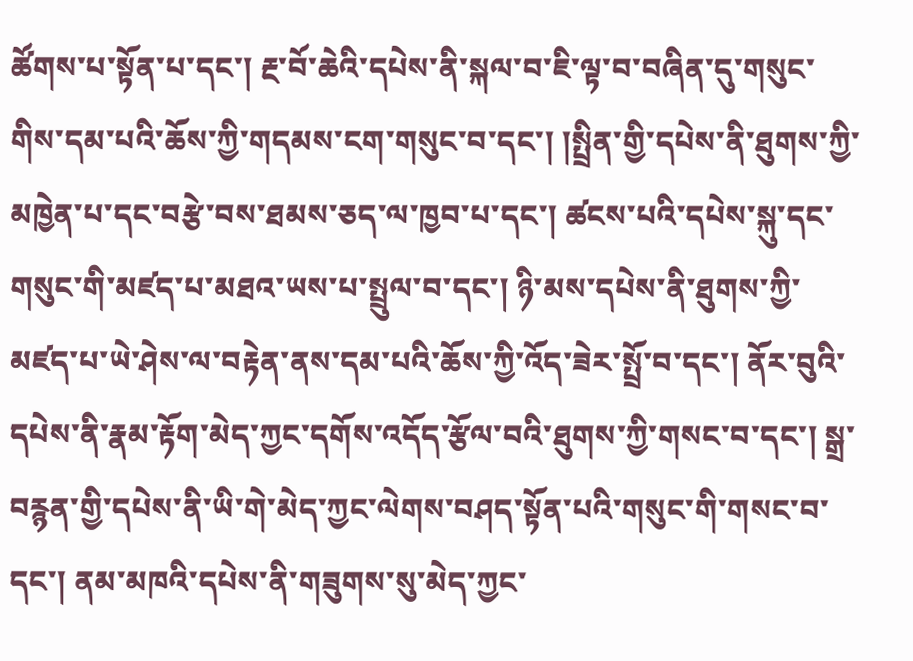ཚོགས་པ་སྟོན་པ་དང་། རྔ་བོ་ཆེའི་དཔེས་ནི་སྐལ་བ་ཇི་ལྟ་བ་བཞིན་དུ་གསུང་གིས་དམ་པའི་ཆོས་ཀྱི་གདམས་ངག་གསུང་བ་དང་། །སྤྲིན་གྱི་དཔེས་ནི་ཐུགས་ཀྱི་མཁྱེན་པ་དང་བརྩེ་བས་ཐམས་ཅད་ལ་ཁྱབ་པ་དང་། ཚངས་པའི་དཔེས་སྐུ་དང་གསུང་གི་མཛད་པ་མཐའ་ཡས་པ་སྤྲུལ་བ་དང་། ཉི་མས་དཔེས་ནི་ཐུགས་ཀྱི་མཛད་པ་ཡེ་ཤེས་ལ་བརྟེན་ནས་དམ་པའི་ཆོས་ཀྱི་འོད་ཟེར་སྤྲོ་བ་དང་། ནོར་བུའི་དཔེས་ནི་རྣམ་རྟོག་མེད་ཀྱང་དགོས་འདོད་རྩོལ་བའི་ཐུགས་ཀྱི་གསང་བ་དང་། སྒྲ་བརྙན་གྱི་དཔེས་ནི་ཡི་གེ་མེད་ཀྱང་ལེགས་བཤད་སྟོན་པའི་གསུང་གི་གསང་བ་དང་། ནམ་མཁའི་དཔེས་ནི་གཟུགས་སུ་མེད་ཀྱང་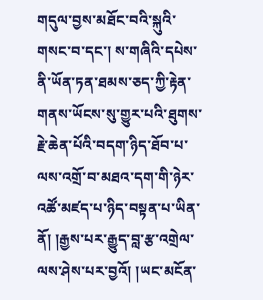གདུལ་བྱས་མཐོང་བའི་སྐུའི་གསང་བ་དང་། ས་གཞིའི་དཔེས་ནི་ཡོན་ཏན་ཐམས་ཅད་ཀྱི་རྟེན་གནས་ཡོངས་སུ་གྱུར་པའི་ཐུགས་རྗེ་ཆེན་པོའི་བདག་ཉིད་ཐོབ་པ་ལས་འགྲོ་བ་མཐའ་དག་གི་ཉེར་འཚོ་མཛད་པ་ཉིད་བསྟན་པ་ཡིན་ནོ། །རྒྱས་པར་རྒྱུད་བླ་རྩ་འགྲེལ་ལས་ཤེས་པར་བྱའོ། །ཡང་མངོན་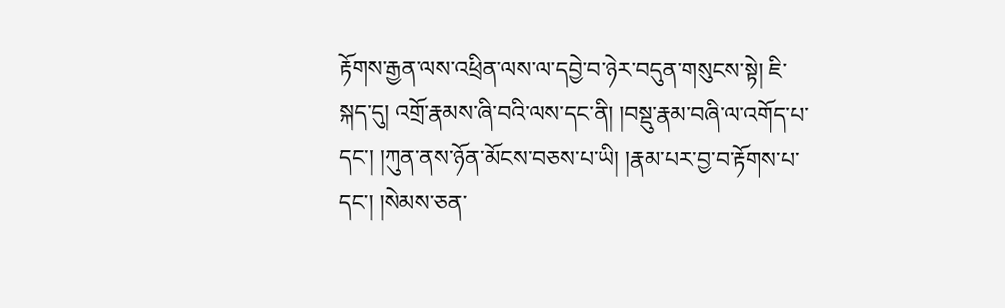རྟོགས་རྒྱན་ལས་འཕྲིན་ལས་ལ་དབྱེ་བ་ཉེར་བདུན་གསུངས་སྟེ། ཇི་སྐད་དུ། འགྲོ་རྣམས་ཞི་བའི་ལས་དང་ནི། །བསྡུ་རྣམ་བཞི་ལ་འགོད་པ་དང་། །ཀུན་ནས་ཉོན་མོངས་བཅས་པ་ཡི། །རྣམ་པར་བྱ་བ་རྟོགས་པ་དང་། །སེམས་ཅན་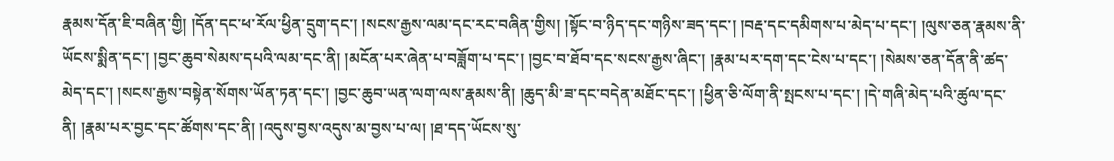རྣམས་དོན་ཇི་བཞིན་གྱི། །དོན་དང་ཕ་རོལ་ཕྱིན་དྲུག་དང་། །སངས་རྒྱས་ལམ་དང་རང་བཞིན་གྱིས། །སྟོང་བ་ཉིད་དང་གཉིས་ཟད་དང་། །བརྡ་དང་དམིགས་པ་མེད་པ་དང་། །ལུས་ཅན་རྣམས་ནི་ཡོངས་སྨིན་དང་། །བྱང་ཆུབ་སེམས་དཔའི་ལམ་དང་ནི། །མངོན་པར་ཞེན་པ་བཟློག་པ་དང་། །བྱང་བ་ཐོབ་དང་སངས་རྒྱས་ཞིང་། །རྣམ་པར་དག་དང་ངེས་པ་དང་། །སེམས་ཅན་དོན་ནི་ཚད་མེད་དང་། །སངས་རྒྱས་བསྟེན་སོགས་ཡོན་ཏན་དང་། །བྱང་ཆུབ་ཡན་ལག་ལས་རྣམས་ནི། །ཆུད་མི་ཟ་དང་བདེན་མཐོང་དང་། །ཕྱིན་ཅི་ལོག་ནི་སྤངས་པ་དང་། །དེ་གཞི་མེད་པའི་ཚུལ་དང་ནི། །རྣམ་པར་བྱང་དང་ཚོགས་དང་ནི། །འདུས་བྱས་འདུས་མ་བྱས་པ་ལ། །ཐ་དད་ཡོངས་སུ་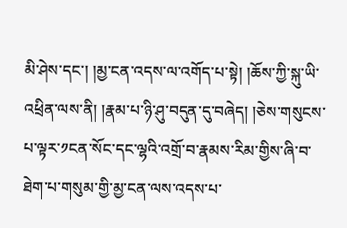མི་ཤེས་དང་། །མྱ་ངན་འདས་ལ་འགོད་པ་སྟེ། །ཆོས་ཀྱི་སྐུ་ཡི་འཕྲིན་ལས་ནི། །རྣམ་པ་ཉི་ཤུ་བདུན་དུ་བཞེད། །ཅེས་གསུངས་པ་ལྟར་༡ངན་སོང་དང་ལྷའི་འགྲོ་བ་རྣམས་རིམ་གྱིས་ཞི་བ་ཐེག་པ་གསུམ་གྱི་མྱ་ངན་ལས་འདས་པ་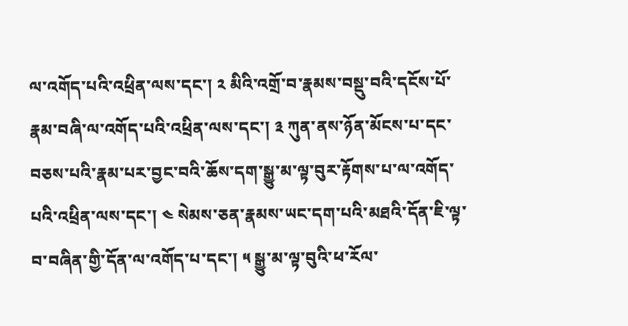ལ་འགོད་པའི་འཕྲིན་ལས་དང་། ༢ མིའི་འགྲོ་བ་རྣམས་བསྡུ་བའི་དངོས་པོ་རྣམ་བཞི་ལ་འགོད་པའི་འཕྲིན་ལས་དང་། ༣ ཀུན་ནས་ཉོན་མོངས་པ་དང་བཅས་པའི་རྣམ་པར་བྱང་བའི་ཆོས་དག་སྒྱུ་མ་ལྟ་བུར་རྟོགས་པ་ལ་འགོད་པའི་འཕྲིན་ལས་དང་། ༤ སེམས་ཅན་རྣམས་ཡང་དག་པའི་མཐའི་དོན་ཇི་ལྟ་བ་བཞིན་གྱི་དོན་ལ་འགོད་པ་དང་། ༥ སྒྱུ་མ་ལྟ་བུའི་ཕ་རོལ་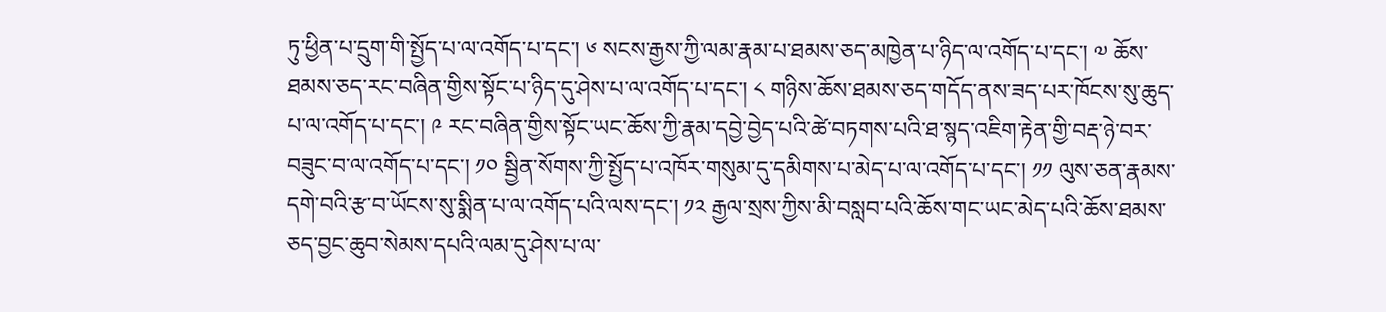ཏུ་ཕྱིན་པ་དྲུག་གི་སྤྱོད་པ་ལ་འགོད་པ་དང་། ༦ སངས་རྒྱས་ཀྱི་ལམ་རྣམ་པ་ཐམས་ཅད་མཁྱེན་པ་ཉིད་ལ་འགོད་པ་དང་། ༧ ཆོས་ཐམས་ཅད་རང་བཞིན་གྱིས་སྟོང་པ་ཉིད་དུ་ཤེས་པ་ལ་འགོད་པ་དང་། ༨ གཉིས་ཆོས་ཐམས་ཅད་གདོད་ནས་ཟད་པར་ཁོངས་སུ་ཆུད་པ་ལ་འགོད་པ་དང་། ༩ རང་བཞིན་གྱིས་སྟོང་ཡང་ཆོས་ཀྱི་རྣམ་དབྱེ་བྱེད་པའི་ཚེ་བཏགས་པའི་ཐ་སྙད་འཇིག་རྟེན་གྱི་བརྡ་ཉེ་བར་བཟུང་བ་ལ་འགོད་པ་དང་། ༡༠ སྦྱིན་སོགས་ཀྱི་སྤྱོད་པ་འཁོར་གསུམ་དུ་དམིགས་པ་མེད་པ་ལ་འགོད་པ་དང་། ༡༡ ལུས་ཅན་རྣམས་དགེ་བའི་རྩ་བ་ཡོངས་སུ་སྨིན་པ་ལ་འགོད་པའི་ལས་དང་། ༡༢ རྒྱལ་སྲས་ཀྱིས་མི་བསླབ་པའི་ཆོས་གང་ཡང་མེད་པའི་ཆོས་ཐམས་ཅད་བྱང་ཆུབ་སེམས་དཔའི་ལམ་དུ་ཤེས་པ་ལ་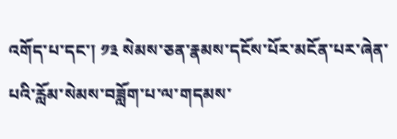འགོད་པ་དང་། ༡༣ སེམས་ཅན་རྣམས་དངོས་པོར་མངོན་པར་ཞེན་པའི་རློམ་སེམས་བཟློག་པ་ལ་གདམས་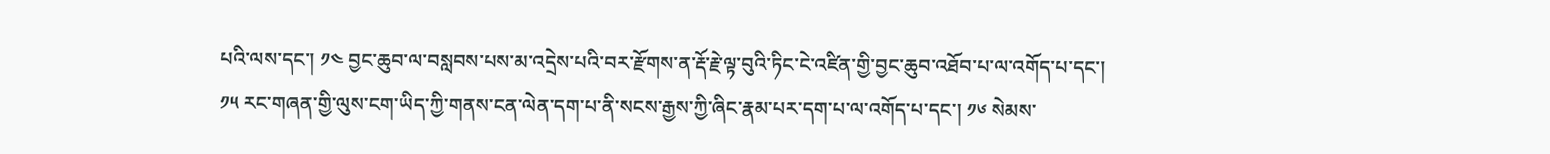པའི་ལས་དང་། ༡༤ བྱང་ཆུབ་ལ་བསླབས་པས་མ་འདྲེས་པའི་བར་རྫོགས་ན་རྡོ་རྗེ་ལྟ་བུའི་ཏིང་ངེ་འཛིན་གྱི་བྱང་ཆུབ་འཐོབ་པ་ལ་འགོད་པ་དང་། ༡༥ རང་གཞན་གྱི་ལུས་ངག་ཡིད་ཀྱི་གནས་ངན་ལེན་དག་པ་ནི་སངས་རྒྱས་ཀྱི་ཞིང་རྣམ་པར་དག་པ་ལ་འགོད་པ་དང་། ༡༦ སེམས་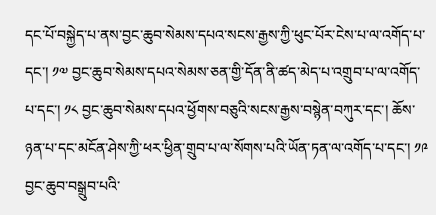དང་པོ་བསྐྱེད་པ་ནས་བྱང་ཆུབ་སེམས་དཔའ་སངས་རྒྱས་ཀྱི་ཕུང་པོར་ངེས་པ་ལ་འགོད་པ་དང་། ༡༧ བྱང་ཆུབ་སེམས་དཔའ་སེམས་ཅན་གྱི་དོན་ནི་ཚད་མེད་པ་འགྲུབ་པ་ལ་འགོད་པ་དང་། ༡༨ བྱང་ཆུབ་སེམས་དཔའ་ཕྱོགས་བཅུའི་སངས་རྒྱས་བསྙེན་བཀུར་དང་། ཆོས་ཉན་པ་དང་མངོན་ཤེས་ཀྱི་ཕར་ཕྱིན་གྲུབ་པ་ལ་སོགས་པའི་ཡོན་ཏན་ལ་འགོད་པ་དང་། ༡༩ བྱང་ཆུབ་བསྒྲུབ་པའི་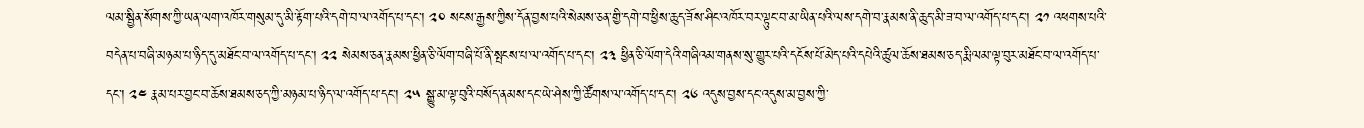ལམ་སྦྱིན་སོགས་ཀྱི་ཡན་ལག་འཁོར་གསུམ་དུ་མི་རྟོག་པའི་དགེ་བ་ལ་འགོད་པ་དང་། ༢༠ སངས་རྒྱས་ཀྱིས་དོན་བྱས་པའི་སེམས་ཅན་གྱི་དགེ་བ་ཕྱིས་ཆུད་ཟོས་ཤིང་འཁོར་བར་ལྟུང་བ་མ་ཡིན་པའི་ལས་དགེ་བ་རྣམས་ནི་ཆུད་མི་ཟ་བ་ལ་འགོད་པ་དང་། ༢༡ འཕགས་པའི་བདེན་པ་བཞི་མཉམ་པ་ཉིད་དུ་མཐོང་བ་ལ་འགོད་པ་དང་། ༢༢ སེམས་ཅན་རྣམས་ཕྱིན་ཅི་ལོག་བཞི་པོ་ནི་སྤངས་པ་ལ་འགོད་པ་དང་། ༢༣ ཕྱིན་ཅི་ལོག་དེའི་གཞིའམ་གནས་སུ་གྱུར་པའི་དངོས་པོ་མེད་པའི་དཔེའི་ཚུལ་ཆོས་ཐམས་ཅད་རྨི་ལམ་ལྟ་བུར་མཐོང་བ་ལ་འགོད་པ་དང་། ༢༤ རྣམ་པར་བྱང་བ་ཆོས་ཐམས་ཅད་ཀྱི་མཉམ་པ་ཉིད་ལ་འགོད་པ་དང་། ༢༥ སྒྱུ་མ་ལྟ་བུའི་བསོད་ནམས་དང་ཡེ་ཤེས་ཀྱི་ཚོགས་ལ་འགོད་པ་དང་། ༢༦ འདུས་བྱས་དང་འདུས་མ་བྱས་ཀྱི་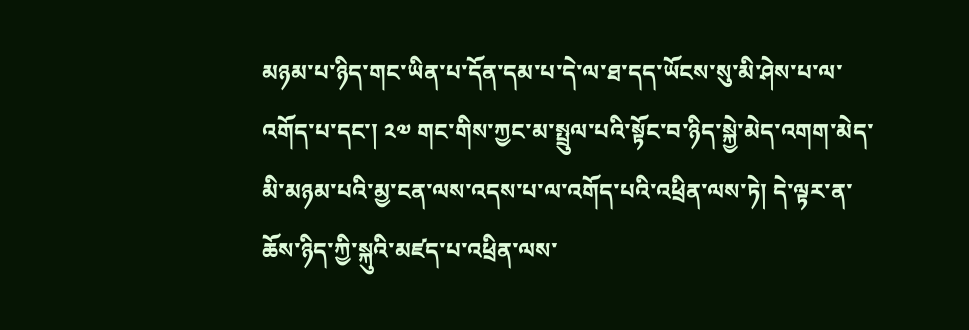མཉམ་པ་ཉིད་གང་ཡིན་པ་དོན་དམ་པ་དེ་ལ་ཐ་དད་ཡོངས་སུ་མི་ཤེས་པ་ལ་འགོད་པ་དང་། ༢༧ གང་གིས་ཀྱང་མ་སྤྲུལ་པའི་སྟོང་བ་ཉིད་སྐྱེ་མེད་འགག་མེད་མི་མཉམ་པའི་མྱ་ངན་ལས་འདས་པ་ལ་འགོད་པའི་འཕྲིན་ལས་ཏེ། དེ་ལྟར་ན་ཆོས་ཉིད་ཀྱི་སྐུའི་མཛད་པ་འཕྲིན་ལས་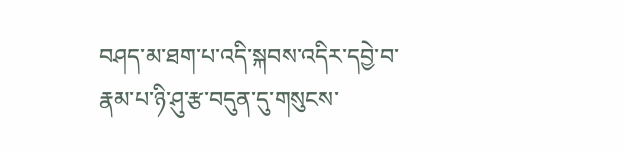བཤད་མ་ཐག་པ་འདི་སྐབས་འདིར་དབྱེ་བ་རྣམ་པ་ཉི་ཤུ་རྩ་བདུན་དུ་གསུངས་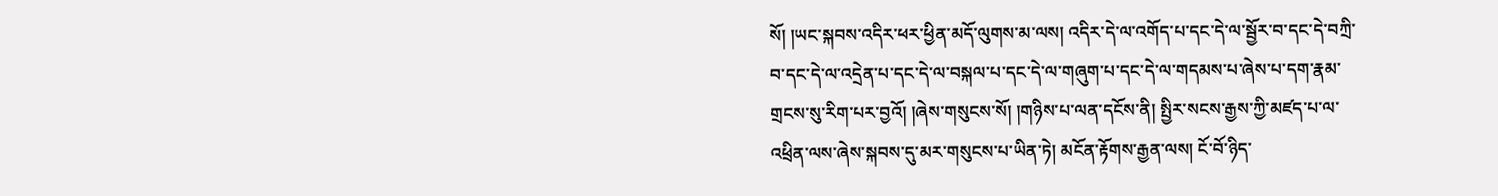སོ། །ཡང་སྐབས་འདིར་ཕར་ཕྱིན་མདོ་ལུགས་མ་ལས། འདིར་དེ་ལ་འགོད་པ་དང་དེ་ལ་སྦྱོར་བ་དང་དེ་བཀྲི་བ་དང་དེ་ལ་འདྲེན་པ་དང་དེ་ལ་བསྐལ་པ་དང་དེ་ལ་གཞུག་པ་དང་དེ་ལ་གདམས་པ་ཞེས་པ་དག་རྣམ་གྲངས་སུ་རིག་པར་བྱའོ། །ཞེས་གསུངས་སོ། །གཉིས་པ་ལན་དངོས་ནི། སྤྱིར་སངས་རྒྱས་ཀྱི་མཛད་པ་ལ་འཕྲིན་ལས་ཞེས་སྐབས་དུ་མར་གསུངས་པ་ཡིན་ཏེ། མངོན་རྟོགས་རྒྱན་ལས། ངོ་བོ་ཉིད་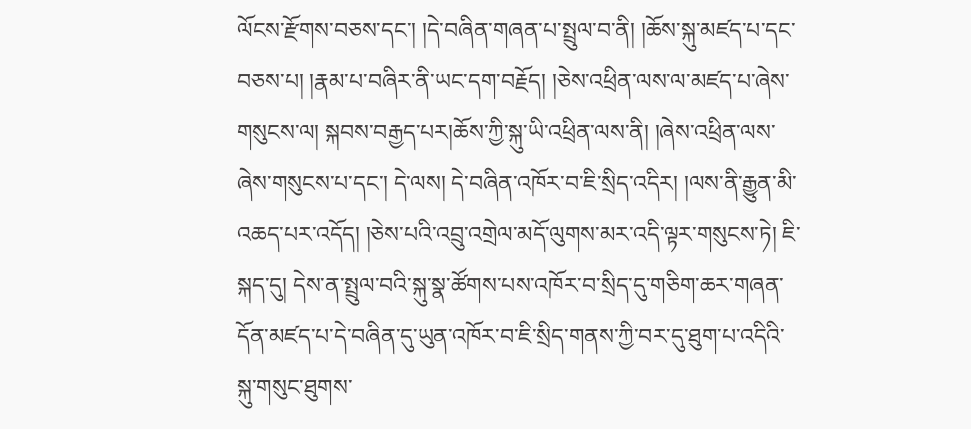ལོངས་རྫོགས་བཅས་དང་། །དེ་བཞིན་གཞན་པ་སྤྲུལ་བ་ནི། །ཆོས་སྐུ་མཛད་པ་དང་བཅས་པ། །རྣམ་པ་བཞིར་ནི་ཡང་དག་བརྗོད། །ཅེས་འཕྲིན་ལས་ལ་མཛད་པ་ཞེས་གསུངས་ལ། སྐབས་བརྒྱད་པར།ཆོས་ཀྱི་སྐུ་ཡི་འཕྲིན་ལས་ནི། །ཞེས་འཕྲིན་ལས་ཞེས་གསུངས་པ་དང་། དེ་ལས། དེ་བཞིན་འཁོར་བ་ཇི་སྲིད་འདིར། །ལས་ནི་རྒྱུན་མི་འཆད་པར་འདོད། །ཅེས་པའི་འབྲུ་འགྲེལ་མདོ་ལུགས་མར་འདི་ལྟར་གསུངས་ཏེ། ཇི་སྐད་དུ། དེས་ན་སྤྲུལ་བའི་སྐུ་སྣ་ཚོགས་པས་འཁོར་བ་སྲིད་དུ་གཅིག་ཆར་གཞན་དོན་མཛད་པ་དེ་བཞིན་དུ་ཡུན་འཁོར་བ་ཇི་སྲིད་གནས་ཀྱི་བར་དུ་ཐུག་པ་འདིའི་སྐུ་གསུང་ཐུགས་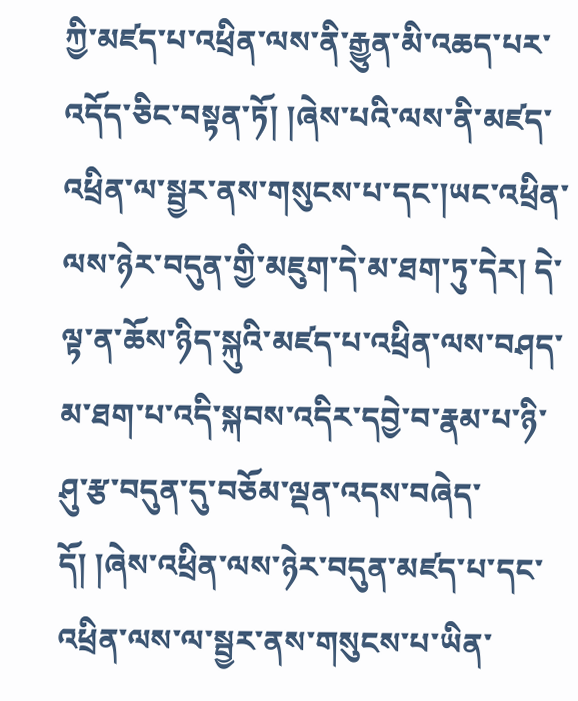ཀྱི་མཛད་པ་འཕྲིན་ལས་ནི་རྒྱུན་མི་འཆད་པར་འདོད་ཅིང་བསྟན་ཏོ། །ཞེས་པའི་ལས་ནི་མཛད་འཕྲིན་ལ་སྦྱར་ནས་གསུངས་པ་དང་།ཡང་འཕྲིན་ལས་ཉེར་བདུན་གྱི་མཇུག་དེ་མ་ཐག་ཏུ་དེར། དེ་ལྟ་ན་ཆོས་ཉིད་སྐུའི་མཛད་པ་འཕྲིན་ལས་བཤད་མ་ཐག་པ་འདི་སྐབས་འདིར་དབྱེ་བ་རྣམ་པ་ཉི་ཤུ་རྩ་བདུན་དུ་བཅོམ་ལྡན་འདས་བཞེད་དོ། །ཞེས་འཕྲིན་ལས་ཉེར་བདུན་མཛད་པ་དང་འཕྲིན་ལས་ལ་སྦྱར་ནས་གསུངས་པ་ཡིན་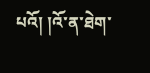པའོ། །འོ་ན་ཐེག་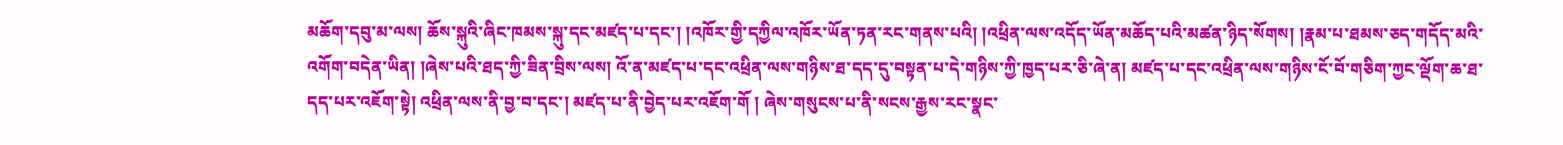མཆོག་དབུ་མ་ལས། ཆོས་སྐུའི་ཞིང་ཁམས་སྐུ་དང་མཛད་པ་དང་། །འཁོར་གྱི་དཀྱིལ་འཁོར་ཡོན་ཏན་རང་གནས་པའི། །འཕྲིན་ལས་འདོད་ཡོན་མཆོད་པའི་མཚན་ཉིད་སོགས། །རྣམ་པ་ཐམས་ཅད་གདོད་མའི་འགོག་བདེན་ཡིན། །ཞེས་པའི་ཐད་ཀྱི་ཟིན་བྲིས་ལས། འོ་ན་མཛད་པ་དང་འཕྲིན་ལས་གཉིས་ཐ་དད་དུ་བསྟན་པ་དེ་གཉིས་ཀྱི་ཁྱད་པར་ཅི་ཞེ་ན། མཛད་པ་དང་འཕྲིན་ལས་གཉིས་ངོ་བོ་གཅིག་ཀྱང་ལྡོག་ཆ་ཐ་དད་པར་འཇོག་སྟེ། འཕྲིན་ལས་ནི་བྱ་བ་དང་། མཛད་པ་ནི་བྱེད་པར་འཇོག་གོ ། ཞེས་གསུངས་པ་ནི་སངས་རྒྱས་རང་སྣང་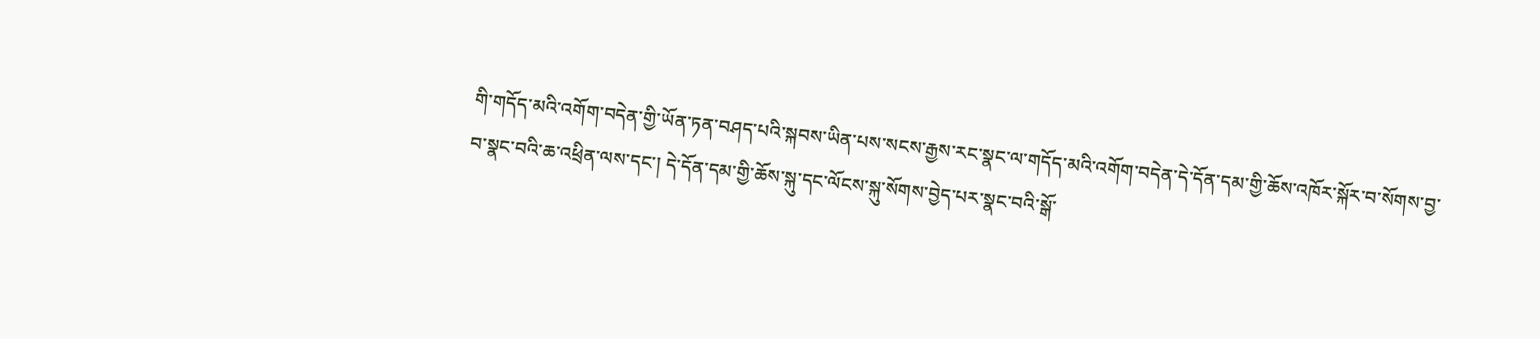གི་གདོད་མའི་འགོག་བདེན་གྱི་ཡོན་ཏན་བཤད་པའི་སྐབས་ཡིན་པས་སངས་རྒྱས་རང་སྣང་ལ་གདོད་མའི་འགོག་བདེན་དེ་དོན་དམ་གྱི་ཆོས་འཁོར་སྐོར་བ་སོགས་བྱ་བ་སྣང་བའི་ཆ་འཕྲིན་ལས་དང་། དེ་དོན་དམ་གྱི་ཆོས་སྐུ་དང་ལོངས་སྐུ་སོགས་བྱེད་པར་སྣང་བའི་སྒོ་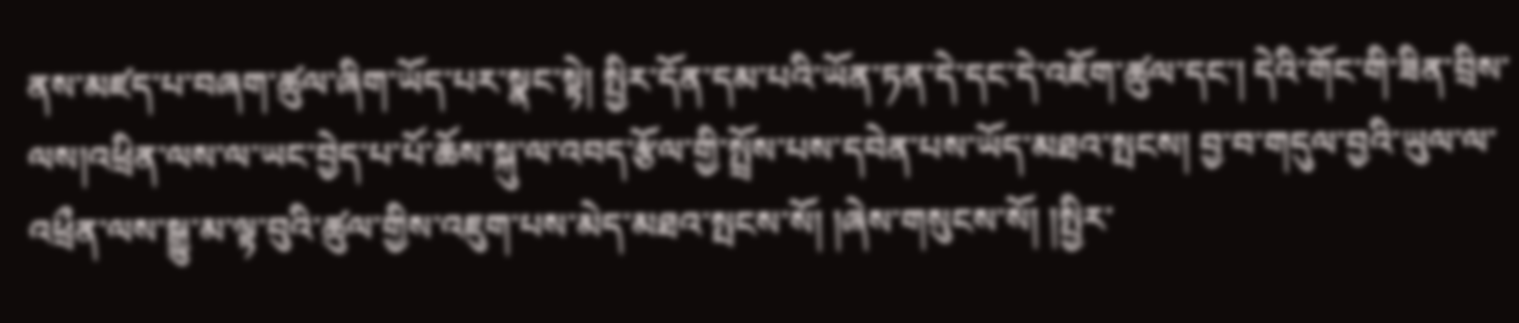ནས་མཛད་པ་བཞག་ཚུལ་ཞིག་ཡོད་པར་སྣང་སྟེ། སྤྱིར་དོན་དམ་པའི་ཡོན་ཏན་དེ་དང་དེ་འཇོག་ཚུལ་དང་། དེའི་གོང་གི་ཟིན་བྲིས་ལས།འཕྲིན་ལས་ལ་ཡང་བྱེད་པ་པོ་ཆོས་སྐུ་ལ་འབད་རྩོལ་གྱི་སྤྲོས་པས་དབེན་པས་ཡོད་མཐའ་སྤངས། བྱ་བ་གདུལ་བྱའི་ཡུལ་ལ་འཕྲྀན་ལས་སྒྱུ་མ་ལྟ་བུའི་ཚུལ་གྱིས་འཇུག་པས་མེད་མཐའ་སྤངས་སོ། །ཞེས་གསུངས་སོ། །སྤྱིར་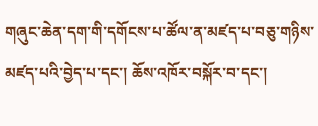གཞུང་ཆེན་དག་གི་དགོངས་པ་ཚོལ་ན་མཛད་པ་བཅུ་གཉིས་མཛད་པའི་བྱེད་པ་དང་། ཆོས་འཁོར་བསྐོར་བ་དང་།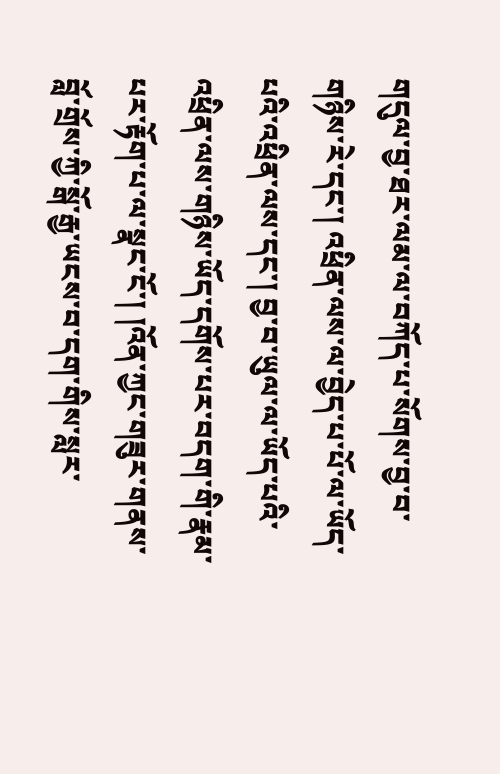གདུལ་བྱ་ཐར་ལམ་ལ་བཀོད་པ་སོགས་བྱ་བ་གཉིས་རེ་དང་། འཕྲིན་ལས་ལ་བྱེད་པ་པོ་ལ་ཡོད་པའི་འཕྲིན་ལས་དང་། བྱ་བ་ཡུལ་ལ་ཡོད་པའི་འཕྲིན་ལས་གཉིས་ཡོད་དགོས་པར་བདག་གི་རྣམ་པར་རྟོག་པ་ལ་སྣང་ངོ་། །འོན་ཀྱང་གཟུར་གནས་བློ་གྲོས་ཀྱི་སྒོ་རྒྱ་ཡངས་བ་དག་གིས་སླར་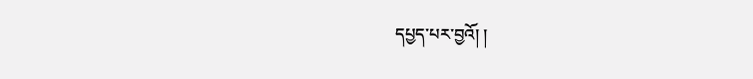དཔྱད་པར་བྱའོ། །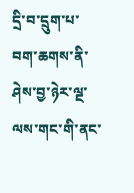དྲི་བ་དྲུག་པ་བག་ཆགས་ནི་ཤེས་བྱ་ཉེར་ལྔ་ལས་གང་གི་ནང་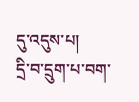དུ་འདུས་པ།
དྲི་བ་དྲུག་པ་བག་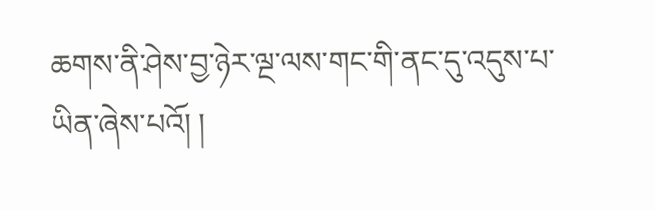ཆགས་ནི་ཤེས་བྱ་ཉེར་ལྔ་ལས་གང་གི་ནང་དུ་འདུས་པ་ཡིན་ཞེས་པའོ། །